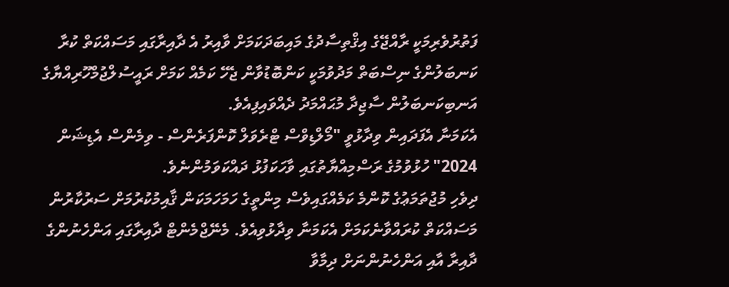ފަތުރުވެރިމަކީ ރާއްޖޭގެ އިޤްތިސާދުގެ މައިބަދަކަމަށް ވާއިރު އެ ދާއިރާގައި މަސައްކަތް ކުރާ ކަނބަލުންގެ ނިސްބަތް މަދުވުމަކީ ކަންބޮޑުވާން ޖެހޭ ކަމެއް ކަމަށް ރައީސުލްޖުމްހޫރިއްޔާގެ އަނބިކަނބަލުން ސާޖިދާ މުޙައްމަދު ދެއްވައިފިއެވެ.
އެކަމަނާ އެފަދައިން ވިދާޅުވީ "މޯލްޑިވްސް ޓްރެވަލް ކޮންފަރެންސް - ވިމެންސް އެޑިޝަން 2024" ހުޅުވުމުގެ ރަސްމިއްޔާތުގައި ވާހަކަފުޅު ދައްކަވަމުންނެވެ.
ދިވެހި މުޖުތަމަޢުގެ ކޮންމެ ކަމެއްގައިވެސް މިންތީގެ ހަމަހަމަކަން ޤާއިމުކުރުމަށް ސަރުކާރުން މަސައްކަތް ކުރައްވާނެކަމަށް އެކަމަނާ ވިދާޅުވިއެވެ. މެނޭޖްމެންޓް ދާއިރާގައި އަންހެނުންގެ ދާއިރާ އާއި އަންހެނުންނަށް ދިމާވާ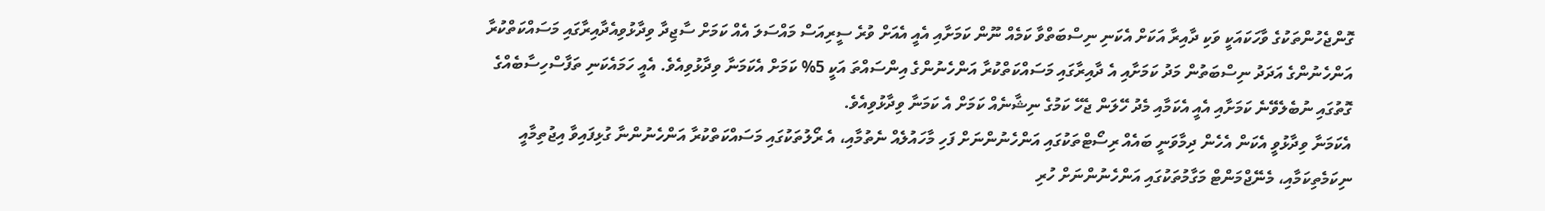ގޮންޖެހުންތަކުގެ ވާހަކައަކީ ވަކި ދާއިރާ އަކަށް އެކަނި ނިސްބަތްވާ ކަމެއް ނޫން ކަމަށާއި އެއީ އެއަށް ވުރެ ސީރިއަސް މައްސަލަ އެއް ކަމަށް ސާޖިދާ ވިދާޅުވިއެދާއިރާގައި މަސައްކަތްކުރާ އަންހެނުންގެ އަދަދު ނިސްބަތުން މަދު ކަމަށާއި އެ ދާއިރާގައި މަސައްކަތްކުރާ އަންހެނުންގެ އިންސައްތަ އަކީ 5% ކަމަށް އެކަމަނާ ވިދާޅުވިއެވެ. އެއީ ހަމައެކަނި ތަފާސްހިސާބެއްގެ ގޮތުގައި ނުބެލެވޭނެ ކަމަށާއި އެއީ އެކަމާއި މެދު ހޭލަން ޖެހޭ ކަމުގެ ނިޝާނެއް ކަމަށް އެ ކަމަނާ ވިދާޅުވިއެވެ.
އެކަމަނާ ވިދާޅުވީ އެކަން އެހެން ދިމާވަނީ ބައެއް ރިސޯޓްތަކުގައި އަންހެނުންނަށް ފަހި މާހައުލެއް ނެތުމާއި، އެ ރޯލުތަކުގައި މަސައްކަތްކުރާ އަންހެނުންނާ ގުޅިފައިވާ އިޖުތިމާއީ ނިކަމެތިކަމާއި، މެނޭޖްމަންޓް މަގާމުތަކުގައި އަންހެނުންނަށް ހުރި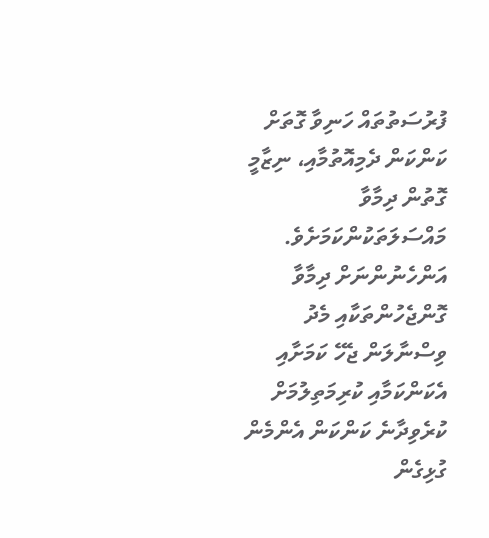ފުރުސަތުތައް ހަނިވާ ގޮތަށް ކަންކަން ދެމިއޮތުމާއި، ނިޒާމީ ގޮތުން ދިމާވާ މައްސަލަތަކުންކަމަށެވެ. އަންހެނުންނަށް ދިމާވާ ގޮންޖެހުންތަކާއި މެދު ވިސްނާލަން ޖެހޭ ކަމަށާއި އެކަންކަމާއި ކުރިމަތިލުމަށް ކުރެވިދާނެ ކަންކަން އެންމެން ގުޅިގެން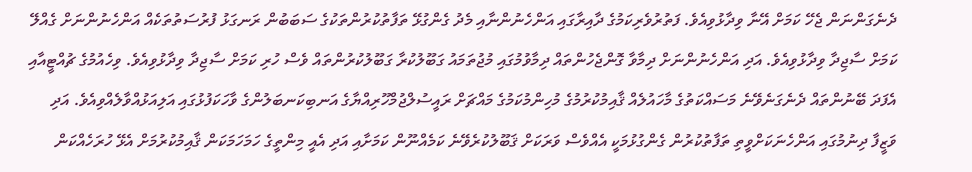ދެނެގަންނަން ޖެހޭ ކަމަށް އޭނާ ވިދާޅުވިއެވެ. ފަތުރުވެރިކަމުގެ ދާއިރާގައި އަންހެނުންނާއި މެދު ގެންގުޅޭ ތަފާތުކުރުންތަކުގެ ސަބަބުން ރަނގަޅު ފުރުސަތުތަކެއް އަންހެނުންނަށް ގެއްލޭ ކަމަށް ސާޖިދާ ވިދާޅުވިއެވެ. އަދި އަންހެނުންނަށް ދިމާވާ ގޮންޖެހުންތައް ދިމާވުމުގައި މުޖުތަމައު ގަބޫލުކުރާ ގަބޫލުކުރުންތައް ވެސް ހުރި ކަމަށް ސާޖިދާ ވިދާޅުވިއެވެ. ވިހެއުމުގެ ޗުއްޓީއާއި އެފަދަ ބޭނުންތައް ދެނެގަނެވޭނެ މަސައްކަތުގެ މާހައުލެއް ޤާއިމުކުރުމުގެ މުހިންމުކަމުގެ މައްޗަށް ރައީސުލްޖުމްހޫރިއްޔާގެ އަނބިކަނބަލުންގެ ވާހަކަފުޅުގައި އަލިއަޅުއްވާލެއްވިއެވެ. އަދި ވަޒީފާ ދިނުމުގައި އަންހެނަކަށްވީތި ތަފާތުކުރުން ގެންގުޅުމަކީ އެއްވެސް ވަރަކަށް ޤަބޫލުކުރެވޭނެ ކަމެއްނޫން ކަމަށާއި އަދި އެއީ މިންތީގެ ހަމަހަމަކަން ޤާއިމުކުރުމަށް އެޅޭ ހުރަހެއްކަން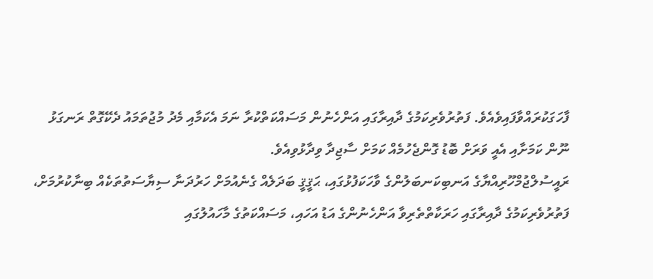ފާހަގަކުރައްވާފައިވެއެވެ. ފަތުރުވެރިކަމުގެ ދާއިރާގައި އަންހެނުން މަސައްކަތްކުރާ ނަމަ އެކަމާއި މެދު މުޖުތަމައު ދެކޭގޮތް ރަނގަޅު ނޫން ކަމަށާއި އެއީ ވަރަށް ބޮޑު ގޮންޖެހުމެއް ކަމަށް ސާޖިދާ ވިދާޅުވިއެވެ.
ރައީސުލްޖުމްހޫރިއްޔާގެ އަނބިކަނބަލުންގެ ވާހަކަފުޅުގައި، ޙަޤީޤީ ބަދަލެއް ގެނެއުމަށް ހަރުދަނާ ސިޔާސަތުތަކެއް ބިނާކުރުމަށް، ފަތުރުވެރިކަމުގެ ދާއިރާގައި ހަރަކާތްތެރިވާ އަންހެނުންގެ އަޑު އަހައި، މަސައްކަތުގެ މާހައުލުގައި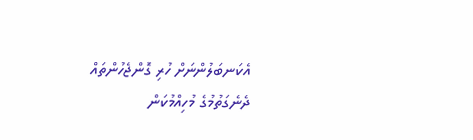އެކަނބަލުންނަށް ހުރި ގޮންޖެހުންތައް ދެނެގަތުމުގެ މުހިއްމުކަން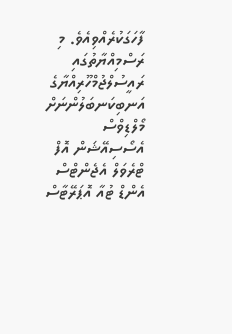ފާހަގަކުރެއްވިއެވެ. މި ރަސްމިއްޔާތުގައި ރައީސުލްޖުމްހޫރިއްޔާގެ އަނބިކަނބަލުންނަށް މޯލްޑިވްސް އެސޯސިއޭޝަން އޮފް ޓްރެވަލް އެޖެންޓްސް އެންޑް ޓުއާ އޮޕަރޭޓާސް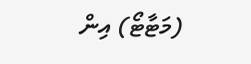(މަޓާޓޯ) އިން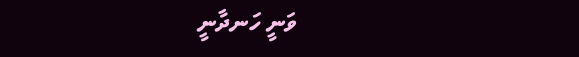ވަނީ ހަނދާނީ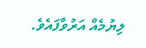ލިޔުމެއް އަރުވާފައެވެ.